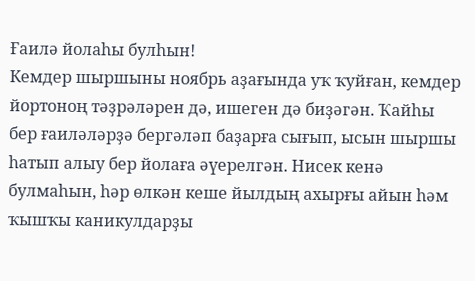Ғаилә йолаһы булһын!
Кемдер шыршыны ноябрь аҙағында уҡ ҡуйған, кемдер йортоноң тәҙрәләрен дә, ишеген дә биҙәгән. Ҡайһы бер ғаиләләрҙә бергәләп баҙарға сығып, ысын шыршы һатып алыу бер йолаға әүерелгән. Нисек кенә булмаһын, һәр өлкән кеше йылдың ахырғы айын һәм ҡышҡы каникулдарҙы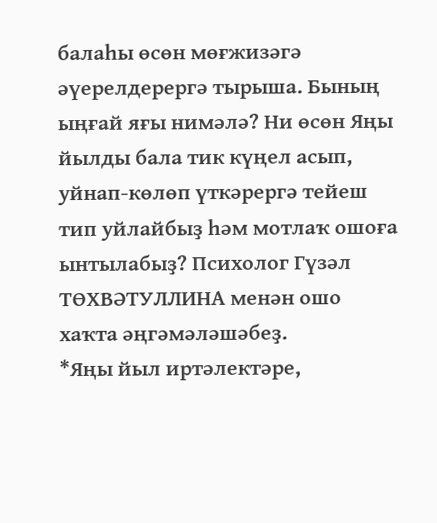балаһы өсөн мөғжизәгә әүерелдерергә тырыша. Бының ыңғай яғы нимәлә? Ни өсөн Яңы йылды бала тик күңел асып, уйнап-көлөп үткәрергә тейеш тип уйлайбыҙ һәм мотлаҡ ошоға ынтылабыҙ? Психолог Гүзәл ТӨХВӘТУЛЛИНА менән ошо хаҡта әңгәмәләшәбеҙ.
*Яңы йыл иртәлектәре,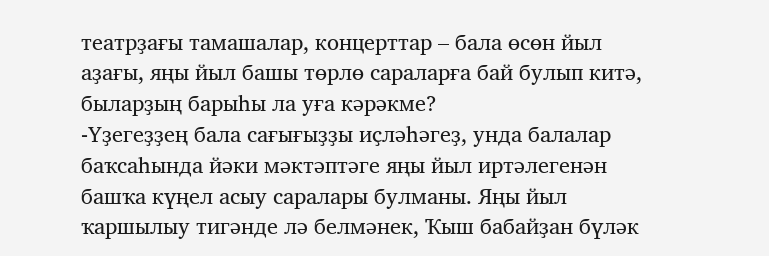театрҙағы тамашалар, концерттар – бала өсөн йыл аҙағы, яңы йыл башы төрлө сараларға бай булып китә, быларҙың барыһы ла уға кәрәкме?
-Үҙегеҙҙең бала сағығыҙҙы иҫләһәгеҙ, унда балалар баҡсаһында йәки мәктәптәге яңы йыл иртәлегенән башҡа күңел асыу саралары булманы. Яңы йыл ҡаршылыу тигәнде лә белмәнек, Ҡыш бабайҙан бүләк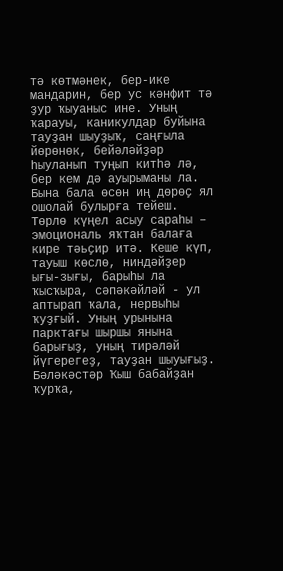тә көтмәнек, бер-ике мандарин, бер ус кәнфит тә ҙур ҡыуаныс ине. Уның ҡарауы, каникулдар буйына тауҙан шыуҙыҡ, саңғыла йөрөнөк, бейәләйҙәр һыуланып туңып китһә лә, бер кем дә ауырыманы ла. Бына бала өсөн иң дөрөҫ ял ошолай булырға тейеш. Төрлө күңел асыу сараһы – эмоциональ яҡтан балаға кире тәьҫир итә. Кеше күп, тауыш көслө, ниндәйҙер ығы-зығы, барыһы ла ҡысҡыра, сәпәкәйләй - ул аптырап ҡала, нервыһы ҡуҙғый. Уның урынына парктағы шыршы янына барығыҙ, уның тирәләй йүгерегеҙ, тауҙан шыуығыҙ. Бәләкәстәр Ҡыш бабайҙан ҡурҡа,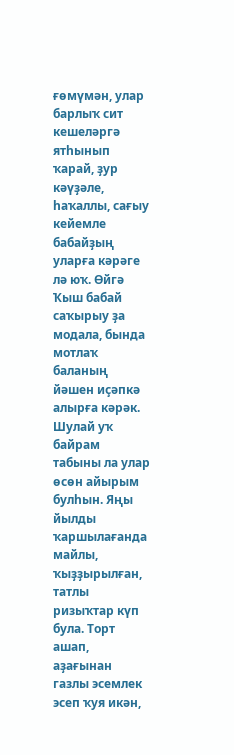ғөмүмән, улар барлыҡ сит кешеләргә ятһынып ҡарай, ҙур кәүҙәле, һаҡаллы, сағыу кейемле бабайҙың уларға кәрәге лә юҡ. Өйгә Ҡыш бабай саҡырыу ҙа модала, бында мотлаҡ баланың йәшен иҫәпкә алырға кәрәк.
Шулай уҡ байрам табыны ла улар өсөн айырым булһын. Яңы йылды ҡаршылағанда майлы, ҡыҙҙырылған, татлы ризыҡтар күп була. Торт ашап, аҙағынан газлы эсемлек эсеп ҡуя икән,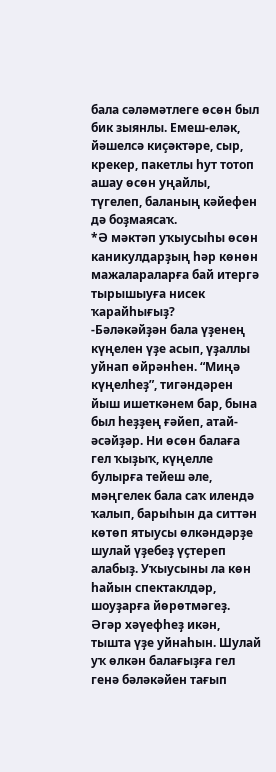бала сәләмәтлеге өсөн был бик зыянлы. Емеш-еләк, йәшелсә киҫәктәре, сыр, крекер, пакетлы һут тотоп ашау өсөн уңайлы, түгелеп, баланың кәйефен дә боҙмаясаҡ.
*Ә мәктәп уҡыусыһы өсөн каникулдарҙың һәр көнөн мажалараларға бай итергә тырышыуға нисек ҡарайһығыҙ?
-Бәләкәйҙән бала үҙенең күңелен үҙе асып, үҙаллы уйнап өйрәнһен. “Миңә күңелһеҙ”, тигәндәрен йыш ишеткәнем бар, бына был һеҙҙең ғәйеп, атай-әсәйҙәр. Ни өсөн балаға гел ҡыҙыҡ, күңелле булырға тейеш әле, мәңгелек бала саҡ илендә ҡалып, барыһын да ситтән көтөп ятыусы өлкәндәрҙе шулай үҙебеҙ үҫтереп алабыҙ. Уҡыусыны ла көн һайын спектаклдәр, шоуҙарға йөрөтмәгеҙ. Әгәр хәүефһеҙ икән, тышта үҙе уйнаһын. Шулай уҡ өлкән балағыҙға гел генә бәләкәйен тағып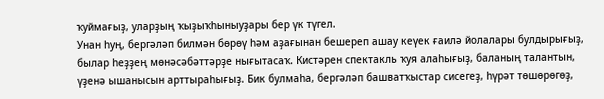ҡуймағыҙ, уларҙың ҡыҙыҡһыныуҙары бер үк түгел.
Унан һуң, бергәләп билмән бөрөү һәм аҙағынан бешереп ашау кеүек ғаилә йолалары булдырығыҙ, былар һеҙҙең мөнәсәбәттәрҙе нығытасаҡ. Кистәрен спектакль ҡуя алаһығыҙ, баланың талантын, үҙенә ышанысын арттыраһығыҙ. Бик булмаһа, бергәләп башватҡыстар сисегеҙ, һүрәт төшөрөгөҙ,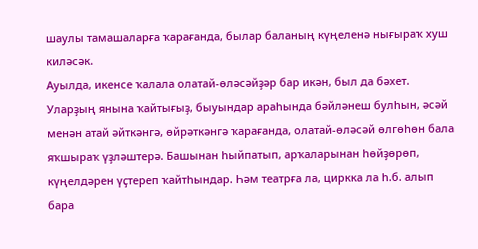шаулы тамашаларға ҡарағанда, былар баланың күңеленә нығыраҡ хуш киләсәк.
Ауылда, икенсе ҡалала олатай-өләсәйҙәр бар икән, был да бәхет. Уларҙың янына ҡайтығыҙ, быуындар араһында бәйләнеш булһын, әсәй менән атай әйткәнгә, өйрәткәнгә ҡарағанда, олатай-өләсәй өлгөһөн бала яҡшыраҡ үҙләштерә. Башынан һыйпатып, арҡаларынан һөйҙөрөп, күңелдәрен үҫтереп ҡайтһындар. Һәм театрға ла, циркка ла һ.б. алып бара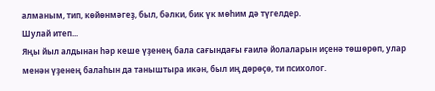алманым, тип, көйөнмәгеҙ, был, бәлки, бик үк мөһим дә түгелдер.
Шулай итеп...
Яңы йыл алдынан һәр кеше үҙенең бала сағындағы ғаилә йолаларын иҫенә төшөрөп, улар менән үҙенең балаһын да таныштыра икән, был иң дөрөҫө, ти психолог.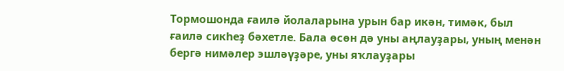Тормошонда ғаилә йолаларына урын бар икән, тимәк, был ғаилә сикһеҙ бәхетле. Бала өсөн дә уны аңлауҙары, уның менән бергә нимәлер эшләүҙәре, уны яҡлауҙары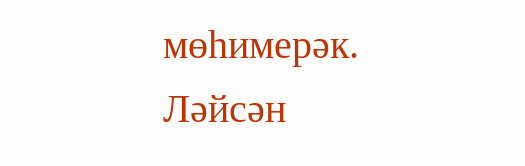мөһимерәк.
Ләйсән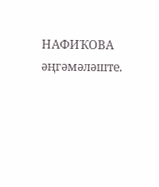НАФИҠОВА әңгәмәләште.